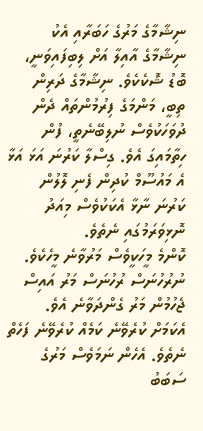ނިޝާމާގެ މަރުގެ ހަބަރާއި އެކު ނިޝާމާގެ އާއިލާ އަށް ލިބިފައިވަނީ، ބޮޑު ޝޮކެކެވެ. ނިޝާމާގެ ދަރިން ތިބީ، މަންމަގެ ފިރުމުންތައް ދެން ދުވަހަކުވެސް ނުލިބޭނެތީ، ފުން ހިތާމައިގަ އެވެ. ގިސްލާ ކަރުނަ އަޅަ އަޅާ އެ މައުސޫމް ކުދިން ފެނި ލޮލުން ކަރުނަ ނާޅާ އެކަކުވެސް މިއަދު ނޮޅިވަރަމުގައި ނެތެވެ.
ކޮންމެ މީހަކީވެސް މަރުވާނެ މީހެކެވެ. ނުރުހުނަސް ރުހުނަސް މަރު އައިސް ޖެހުމުން މަރު ގެންދަވާނެ އެވެ. އެކަމަށް ކުރެވޭނެ ކަމެއް ކުރެވޭނެ ފަހެތް ނެތެވެ. އެހެން ނަމަވެސް މަރުގެ ސަބަބު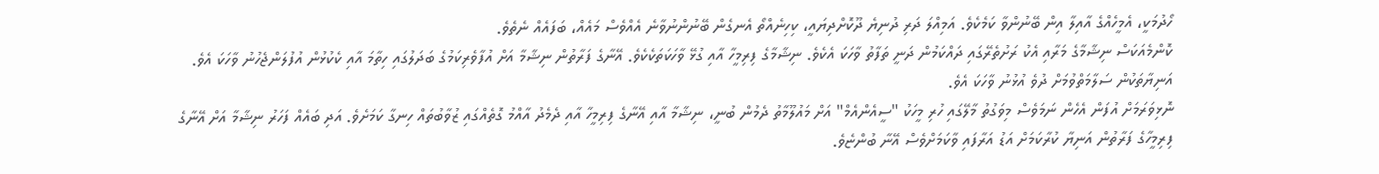ހޯދުމަކީ، އެމީހެއްގެ އާއިލާ އިން ބޭނުންވާ ކަމެކެވެ. އަމިއްލަ ދަރި ދުނިޔެ ދޫކޮށްދިޔައީ، ކިހިނެއްތޯ އެނގެން ބޭނުންނުވާނެ އެއްވެސް މައެއް، ބަފައެއް ނެތެވެ.
ކޮންމެއަކަސް ނިޝާމާގެ މަރާއި އެކު ރަށުތެރޭގައި ދައްކަމުން ދަނީ ތަފާތު ވާހަކަ އެކެވެ. ނިޝާމާގެ ފިރިމީހާ އާއި ގުޅޭ ވާހަކަތަކެކެވެ. އޭނާގެ ފަރާތުން ނިޝާމާ އަށް އުފާވެރިކަމުގެ ބަދަލުގައި ހިތާމަ އާއި ކެކުޅުން އުފުލަންޖެހުނު ވާހަކަ އެވެ. އަނިޔާތަކުން ސަލާމަތްވުމަށް ދުވެ އުޅުނު ވާހަކަ އެވެ.
ނޮޅިވަރަމަށް އުފަން އެހެން ނަމަވެސް މިވަގުތު މާލޭގައި ހުރި މީހަކު "ސީއެންއެމް" އަށް މައުލޫމާތު ދެމުން ބުނީ، ނިޝާމާ އާއި އޭނާގެ ފިރިމީހާ އާއި ދެމެދު އާއްމު ގޮތެއްގައި ޒުވާބުތައް ހިނގާ ކަމަށެވެ. އަދި ބައެއް ފަހަރު ނިޝާމާ އަށް އޭނާގެ ފިރިމީހާގެ ފަރާތުން އަނިޔާ ކުރާކަމަށް އަޑު އަރާފައި ވާކަމަށްވެސް އޭނާ ބުންޏެވެ.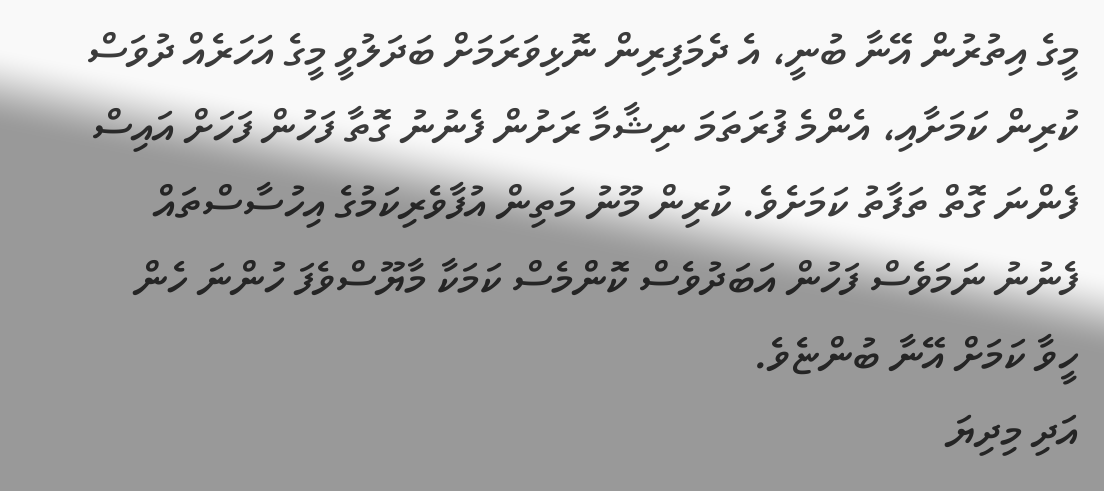މީގެ އިތުރުން އޭނާ ބުނީ، އެ ދެމަފިރިން ނޮޅިވަރަމަށް ބަދަލުވީ މީގެ އަހަރެއް ދުވަސް ކުރިން ކަމަށާއި، އެންމެ ފުރަތަމަ ނިޝާމާ ރަށުން ފެނުނު ގޮތާ ފަހުން ފަހަށް އައިސް ފެންނަ ގޮތް ތަފާތު ކަމަށެވެ. ކުރިން މޫނު މަތިން އުފާވެރިކަމުގެ އިހުސާސްތައް ފެނުނު ނަމަވެސް ފަހުން އަބަދުވެސް ކޮންމެސް ކަމަކާ މާޔޫސްވެފަ ހުންނަ ހެން ހީވާ ކަމަށް އޭނާ ބުންޏެވެ.
އަދި މިދިޔަ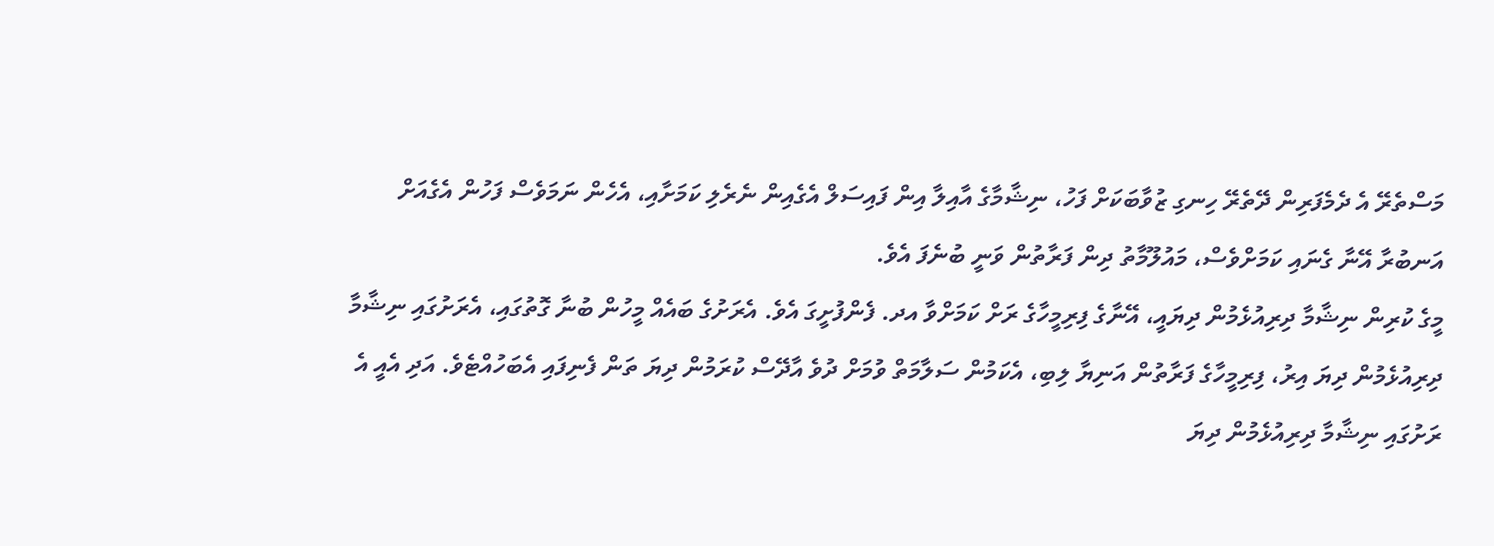މަސްތެރޭ އެ ދެމެފަރިން ދޭތެރޭ ހިނގި ޒުވާބަކަށް ފަހު، ނިޝާމާގެ އާއިލާ އިން ފައިސަލް އެގެއިން ނެރެލި ކަމަށާއި، އެހެން ނަމަވެސް ފަހުން އެގެއަށް އަނބުރާ އޭނާ ގެނައި ކަމަށްވެސް، މައުލޫމާތު ދިން ފަރާތުން ވަނީ ބުނެފަ އެވެ.
މީގެ ކުރިން ނިޝާމާ ދިރިއުޅެމުން ދިޔައީ، އޭނާގެ ފިރިމީހާގެ ރަށް ކަމަށްވާ އދ. ފެންފުށީގަ އެވެ. އެރަށުގެ ބައެއް މީހުން ބުނާ ގޮތުގައި، އެރަށުގައި ނިޝާމާ ދިރިއުޅެމުން ދިޔަ އިރު، ފިރިމީހާގެ ފަރާތުން އަނިޔާ ލިބި، އެކަމުން ސަލާމަތް ވުމަށް ދުވެ އާދޭސް ކުރަމުން ދިޔަ ތަން ފެނިފައި އެބަހުއްޓެވެ. އަދި އެއީ އެ ރަށުގައި ނިޝާމާ ދިރިއުޅެމުން ދިޔަ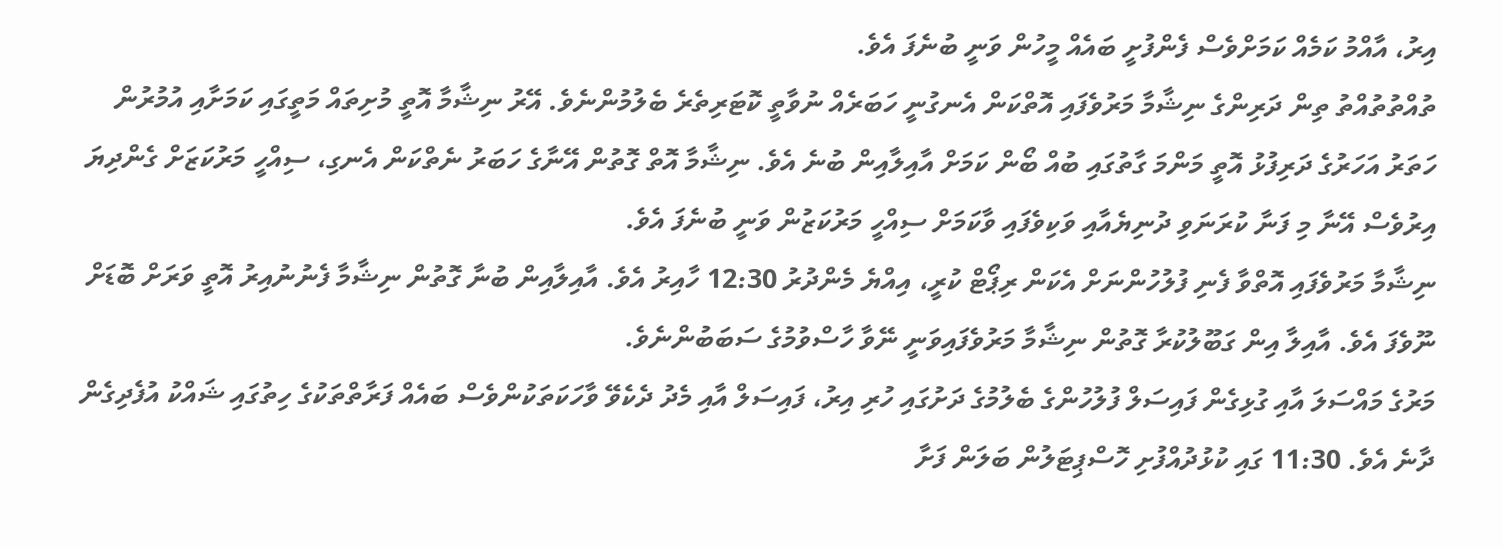އިރު، އާއްމު ކަމެއް ކަމަށްވެސް ފެންފުށީ ބައެއް މީހުން ވަނީ ބުނެފަ އެވެ.
ތުއްތުތުއްތު ތިން ދަރިންގެ ނިޝާމާ މަރުވެފައި އޮތްކަން އެނގުނީ ހަބަރެއް ނުވާތީ ކޮޓަރިތެރެ ބެލުމުންނެވެ. އޭރު ނިޝާމާ އޮތީ މުށިތައް މަތީގައި ކަމަށާއި އުމުރުން ހަތަރު އަހަރުގެ ދަރިފުޅު އޮތީ މަންމަ ގާތުގައި ބުއް ބޯން ކަމަށް އާއިލާއިން ބުނެ އެވެ. ނިޝާމާ އޮތް ގޮތުން އޭނާގެ ހަބަރު ނެތްކަން އެނގި، ސިއްހީ މަރުކަޒަށް ގެންދިޔަ އިރުވެސް އޭނާ މި ފަނާ ކުރަނަވި ދުނިޔެއާއި ވަކިވެފައި ވާކަމަށް ސިއްހީ މަރުކަޒުން ވަނީ ބުނެފަ އެވެ.
ނިޝާމާ މަރުވެފައި އޮތްވާ ފެނި ފުލުހުންނަށް އެކަން ރިޕޯޓް ކުރީ، އިއްޔެ މެންދުރު 12:30 ހާއިރު އެވެ. އާއިލާއިން ބުނާ ގޮތުން ނިޝާމާ ފެނުނުއިރު އޮތީ ވަރަށް ބޮޑަށް ނޫވެފަ އެވެ. އާއިލާ އިން ގަބޫލުކުރާ ގޮތުން ނިޝާމާ މަރުވެފައިވަނީ ނޭވާ ހާސްވުމުގެ ސަބަބުންނެވެ.
މަރުގެ މައްސަލަ އާއި ގުޅިގެން ފައިސަލް ފުލުހުންގެ ބެލުމުގެ ދަށުގައި ހުރި އިރު، ފައިސަލް އާއި މެދު ދެކެވޭ ވާހަކަތަކުންވެސް ބައެއް ފަރާތްތަކުގެ ހިތުގައި ޝައްކު އުފެދިގެން ދާނެ އެވެ. 11:30 ގައި ކުޅުދުއްފުށި ހޮސްޕިޓަލުން ބަލަން ފަށާ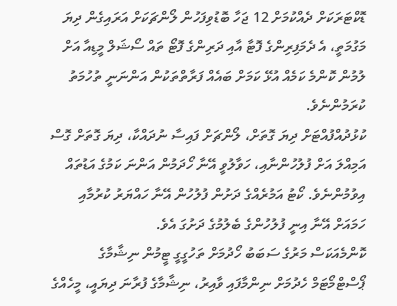ޑޮކްޓަރަކަށް ދެއްކުމަށް 12 ޖަހާ ބޮޑުވިފަހުން ލޯންޗަކަށް އަރައިގެން ދިޔަ މަގުމަތީ، އެ ދެމަފިރިންގެ ފޮޓާ އާއި ދަރިންގެ ފޮޓޯ ތައް ސޯޝަލް މީޑިއާ އަށް ލުމުން ކޮންމެ ކަމެއް އުޅޭ ކަމަށް ބައެއް ފަރާތްތަކުން އަންނަނީ ތުހުމަތު ކުރަމުންނެވެ.
ކުޅުދުއްފުއްޓަށް ދިޔަ ގޮތަށް، ލޯންޗަށް ފައިސާ ނުދައްކާ، ދިޔަ ގޮތަށް ގޮސް އަމިއްލަ އަށް ފުލުހުންނާއި، ހަވާލުވީ އޭނާ ހޯދަމުން އަންނަ ކަމުގެ އަޑުތައް އިވުމުންނެވެ. ކޯޓު އަމުރެއްގެ ދަށުން ފުލުހުން އޭނާ ހައްޔަރު ކުރުމާއި ހަމައަށް އޭނާ އިނީ ފުލުހުންގެ ބެލުމުގެ ދަށުގަ އެވެ.
ކޮންމެއަކަސް މަރުގެ ސަބަބު ހޯދުމަށް ތަހުގީގީ ޓީމުން ނިޝާމާގެ ޕޯސްޓްމޯޓަމް ހެދުމަށް ނިންމާފައި ވާއިރު، ނިޝާމާގެ ފުރާނަ ދިޔައީ، މީހެއްގެ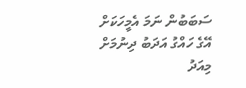ސަބަބުން ނަމަ އެމީހަކަށް އޭގެ ހައްގު އަދަބު ދިނުމަށް މިއަދު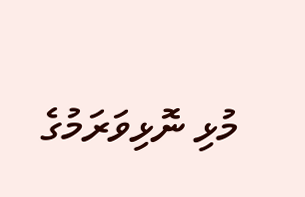މުޅި ނޮޅިވަރަމުގެ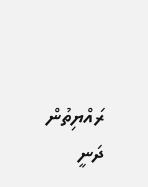ރައްޔިތުން ދަނީ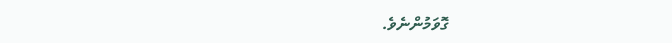ގޮވަމުންނެވެ.